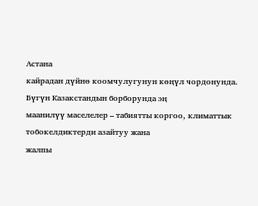Астана
кайрадан дүйнө коомчулугунун көңүл чордонунда. Бүгүн Казакстандын борборунда эң
маанилүү маселелер – табиятты коргоо, климаттык тобокелдиктерди азайтуу жана
жалпы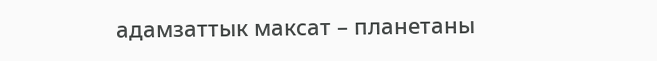адамзаттык максат – планетаны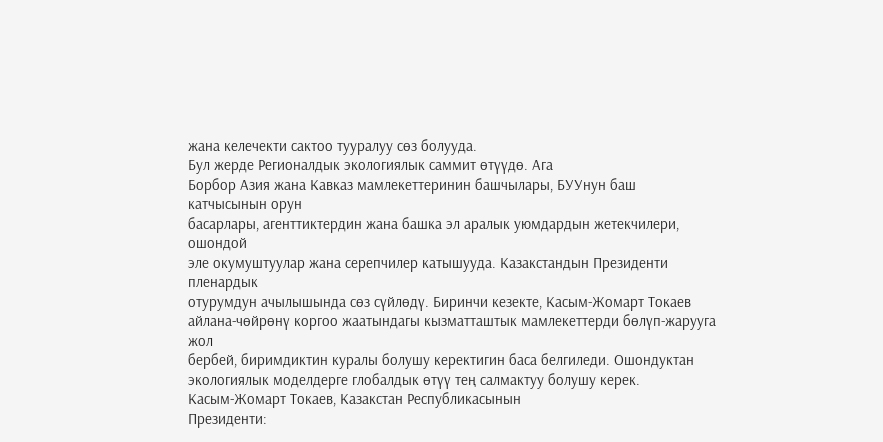жана келечекти сактоо тууралуу сөз болууда.
Бул жерде Регионалдык экологиялык саммит өтүүдө. Ага
Борбор Азия жана Кавказ мамлекеттеринин башчылары, БУУнун баш катчысынын орун
басарлары, агенттиктердин жана башка эл аралык уюмдардын жетекчилери, ошондой
эле окумуштуулар жана серепчилер катышууда. Казакстандын Президенти пленардык
отурумдун ачылышында сөз сүйлөдү. Биринчи кезекте, Касым-Жомарт Токаев
айлана-чөйрөнү коргоо жаатындагы кызматташтык мамлекеттерди бөлүп-жарууга жол
бербей, биримдиктин куралы болушу керектигин баса белгиледи. Ошондуктан
экологиялык моделдерге глобалдык өтүү тең салмактуу болушу керек.
Касым-Жомарт Токаев, Казакстан Республикасынын
Президенти: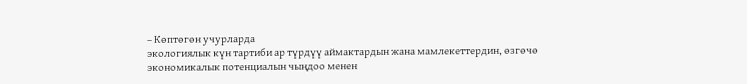– Көптөгөн учурларда
экологиялык күн тартиби ар түрдүү аймактардын жана мамлекеттердин, өзгөчө
экономикалык потенциалын чыңдоо менен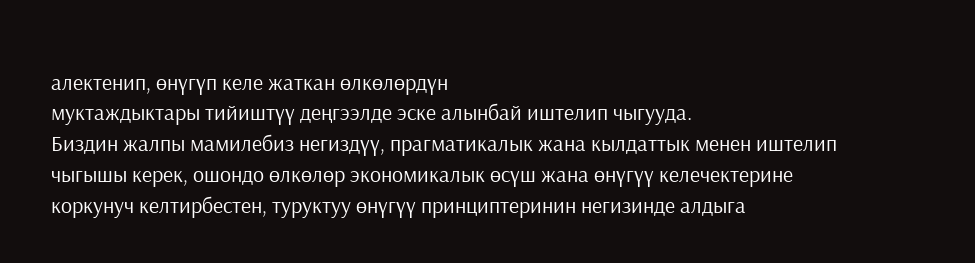алектенип, өнүгүп келе жаткан өлкөлөрдүн
муктаждыктары тийиштүү деңгээлде эске алынбай иштелип чыгууда.
Биздин жалпы мамилебиз негиздүү, прагматикалык жана кылдаттык менен иштелип
чыгышы керек, ошондо өлкөлөр экономикалык өсүш жана өнүгүү келечектерине
коркунуч келтирбестен, туруктуу өнүгүү принциптеринин негизинде алдыга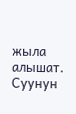жыла
алышат.
Суунун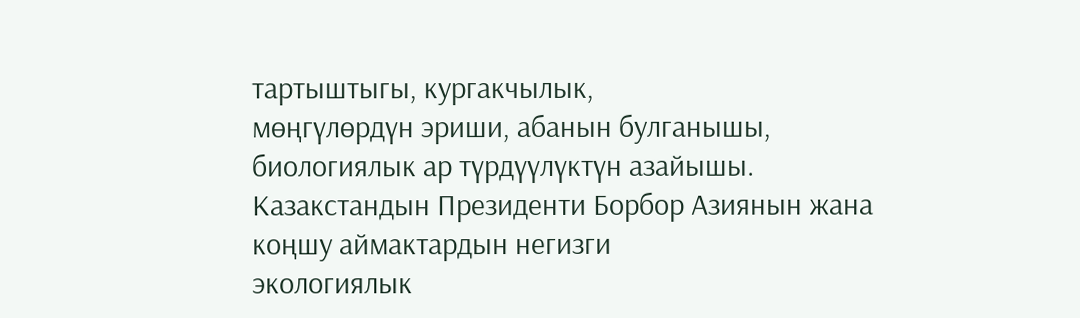тартыштыгы, кургакчылык,
мөңгүлөрдүн эриши, абанын булганышы, биологиялык ар түрдүүлүктүн азайышы.
Казакстандын Президенти Борбор Азиянын жана коңшу аймактардын негизги
экологиялык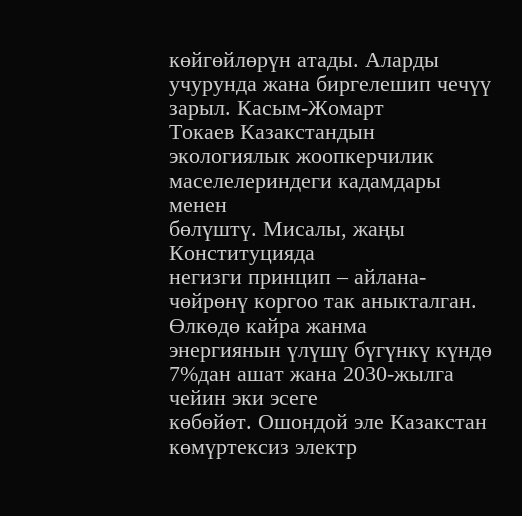көйгөйлөрүн атады. Аларды учурунда жана биргелешип чечүү зарыл. Касым-Жомарт
Токаев Казакстандын экологиялык жоопкерчилик маселелериндеги кадамдары менен
бөлүштү. Мисалы, жаңы Конституцияда
негизги принцип – айлана-чөйрөнү коргоо так аныкталган. Өлкөдө кайра жанма
энергиянын үлүшү бүгүнкү күндө 7%дан ашат жана 2030-жылга чейин эки эсеге
көбөйөт. Ошондой эле Казакстан көмүртексиз электр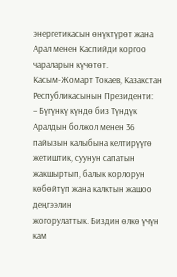энергетикасын өнүктүрөт жана
Арал менен Каспийди коргоо чараларын күчөтөт.
Касым-Жомарт Токаев, Казакстан Республикасынын Президенти:
– Бүгүнкү күндө биз Түндүк
Аралдын болжол менен 36 пайызын калыбына келтирүүгө жетиштик, суунун сапатын
жакшыртып, балык корлорун
көбөйтүп жана калктын жашоо деңгээлин
жогорулаттык. Биздин өлкө үчүн кам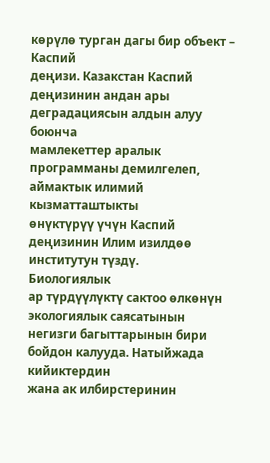көрүлө турган дагы бир объект – Каспий
деңизи. Казакстан Каспий деңизинин андан ары деградациясын алдын алуу боюнча
мамлекеттер аралык программаны демилгелеп, аймактык илимий кызматташтыкты
өнүктүрүү үчүн Каспий деңизинин Илим изилдөө институтун түздү.
Биологиялык
ар түрдүүлүктү сактоо өлкөнүн экологиялык саясатынын негизги багыттарынын бири
бойдон калууда. Натыйжада кийиктердин
жана ак илбирстеринин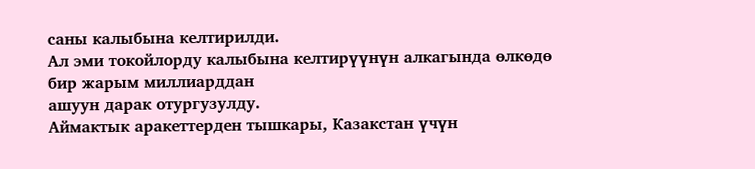саны калыбына келтирилди.
Ал эми токойлорду калыбына келтирүүнүн алкагында өлкөдө бир жарым миллиарддан
ашуун дарак отургузулду.
Аймактык аракеттерден тышкары, Казакстан үчүн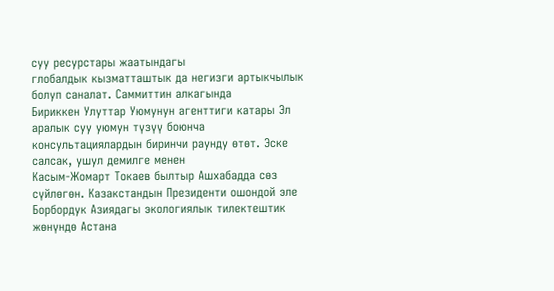суу ресурстары жаатындагы
глобалдык кызматташтык да негизги артыкчылык болуп саналат. Саммиттин алкагында
Бириккен Улуттар Уюмунун агенттиги катары Эл аралык суу уюмун түзүү боюнча
консультациялардын биринчи раунду өтөт. Эске салсак, ушул демилге менен
Касым-Жомарт Токаев былтыр Ашхабадда сөз сүйлөгөн. Казакстандын Президенти ошондой эле
Борбордук Азиядагы экологиялык тилектештик жөнүндө Астана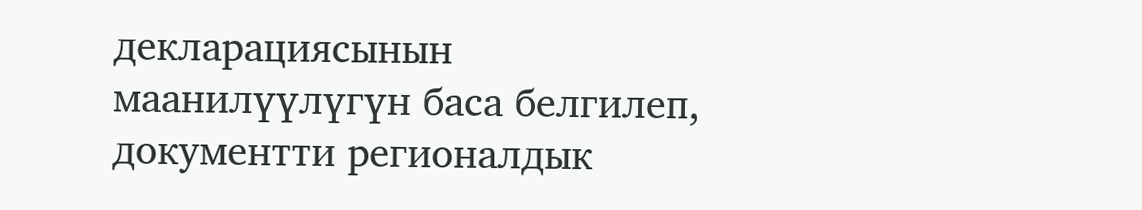декларациясынын
маанилүүлүгүн баса белгилеп, документти регионалдык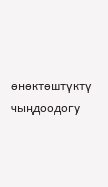өнөктөштүктү чыңдоодогу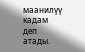маанилүү кадам деп атады.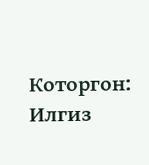Которгон: Илгиз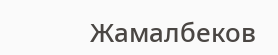Жамалбеков